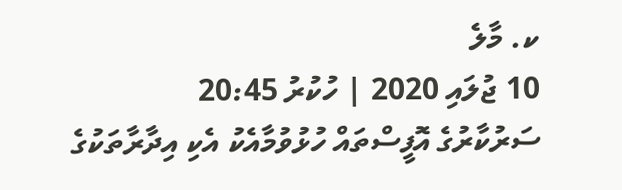ކ. މާލެ
10 ޖުލައި 2020 | ހުކުރު 20:45
ސަރުކާރުގެ އޮފީސްތައް ހުޅުވުމާއެކު އެކި އިދާރާތަކުގެ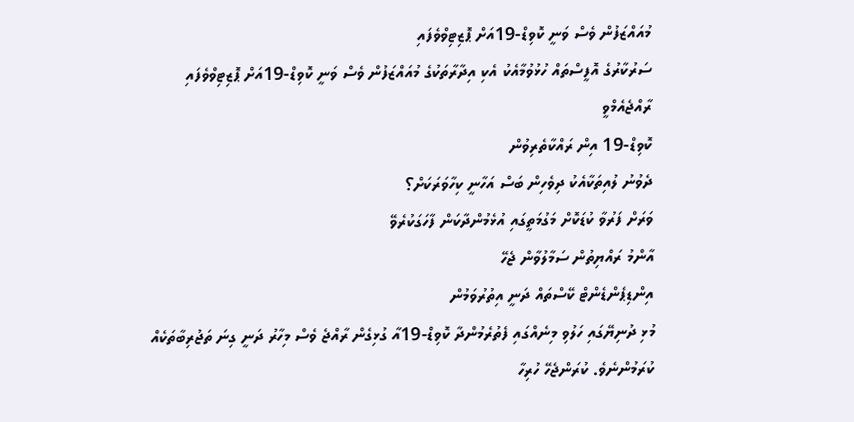މުއައްޒަފުން ވެސް ވަނީ ކޮވިޑް-19އަށް ޕޮޒިޓިވްވެފައި
ސަރުކާރުގެ އޮފީސްތައް ހުޅުވުމާއެކު އެކި އިދާރާތަކުގެ މުއައްޒަފުން ވެސް ވަނީ ކޮވިޑް-19އަށް ޕޮޒިޓިވްވެފައި
ރާއްޖެއެމްވީ
ކޮވިޑް-19 އިން ރައްކާތެރިވުން
ދެވުނު ލުއިތަކާއެކު ދިވެހިން ބަސް އަހާނީ ކިހާވަރަކަށް؟
ވަރަށް ފަރުވާ ކުޑަކޮށް މަގުމަތީގައި އުޅެމުންދާކަން ފާހަގަކުރެވޭ
އާންމު ރައްޔިތުން ސަމާލުވާން ޖެހޭ
އިންޑިޕެންޑެންޓް ކޭސްތައް ދަނީ އިތުރުވަމުން
މުޅި ދުނިޔޭގައި ހަލުވި މިނެއްގައި ފެތުރެމުންދާ ކޮވިޑް-19އާ ގުޅިގެން ރާއްޖެ ވެސް މިހާރު ދަނީ ގިނަ ތަޖުރިބާތަކެއް ކުރަމުންނެވެ. ކުރަންޖެހޭ ހުރިހާ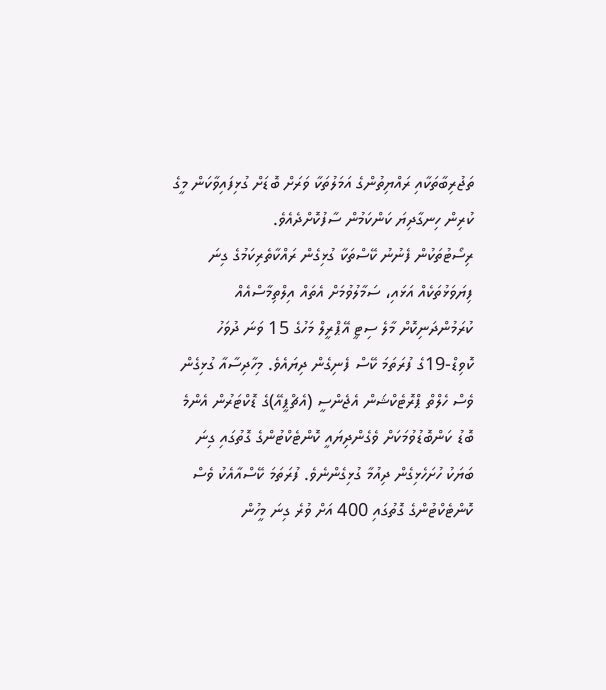ތަޖުރިބާތަކާއި ރައްޔިތުންގެ އަމަލުތަކާ ވަރަށް ބޮޑަށް ގުޅިފައިވާކަން މީގެ ކުރިން ހިނގާދިޔަ ކަންކަމުން ސާފުކޮށްދެއެވެ.
ރިސޯޓުތަކުން ފެނުނު ކޭސްތަކާ ގުޅިގެން ރައްކާތެރިކަމުގެ ގިނަ ފިޔަވަޅުތަކެއް އަޅައި، ސަމާލުވުމަށް އެތައް އިލްތިމާސްއެއް ކުރަމުންދަނިކޮށް މާލެ ސިޓީ އޭޕްރީލް މަހުގެ 15 ވަނަ ދުވަހު ކޮވިޑް-19ގެ ފުރަތަމަ ކޭސް ފެނިގެން ދިޔައެވެ. މިހާދިސާއާ ގުޅިގެން ވެސް ހެލްތް ޕްރޮޓެކްޝަން އެޖެންސީ (އެޗްޕީއޭ)ގެ ޑޮކްޓަރުން އެންމެ ބޮޑު ކަންބޮޑުވުމަކަށް ވެގެންދިޔައީ ކޮންޓެކްޓުންގެ ގޮތުގައި ގިނަ ބަޔަކު ހުށަހެޅިގެން ދިއުމާ ގުޅިގެންނެވެ. ފުރަތަމަ ކޭސްއާއެކު ވެސް ކޮންޓެކްޓުންގެ ގޮތުގައި 400 އަށް ވުރެ ގިނަ މީހުން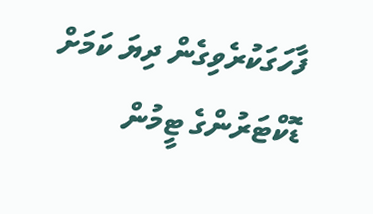ފާހަގަކުރެވިގެން ދިޔަ ކަމަށް ޑޮކްޓަރުންގެ ޓީމުން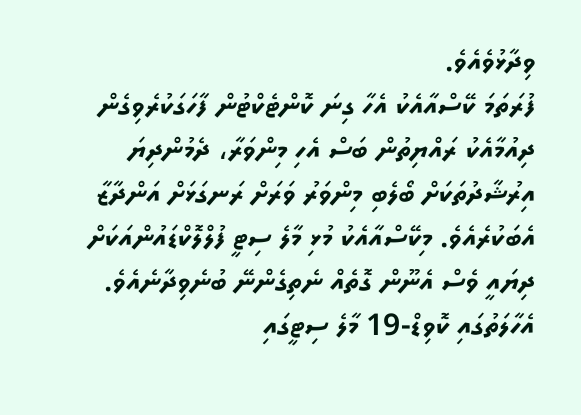ވިދާޅުވެއެވެ.
ފުރަތަމަ ކޭސްއާއެކު އެހާ ގިނަ ކޮންޓެކްޓުން ފާހަގަކުރެވިގެން ދިއުމާއެކު ރައްޔިތުން ބަސް އެހި މިންވަރާ، ދެމުންދިޔަ އިރުޝާދުތަކަށް ބޯލެބި މިންވަރު ވަރަށް ރަނގަޅަށް އަންދާޒާ އެބަކުރެއެވެ. މިކޭސްއާއެކު މުޅި މާލެ ސިޓީ ފުލްލޮކްޑައުންއަކަށް ދިޔައީ ވެސް އެނޫން ގޮތެއް ނެތިގެންނޭ ބުނެވިދާނެއެވެ. އެހާލަތުގައި ކޮވިޑް-19 މާލެ ސިޓީގައި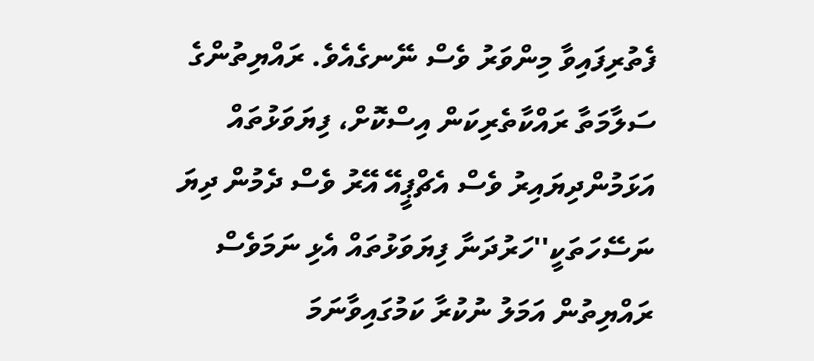ފެތުރިފައިވާ މިންވަރު ވެސް ނޭނގެއެވެ. ރައްޔިތުންގެ ސަލާމަތާ ރައްކާތެރިކަން އިސްކޮށް، ފިޔަވަޅުތައް އަޅަމުންދިޔައިރު ވެސް އެޗްޕީއޭ އޭރު ވެސް ދެމުން ދިޔަ ނަސޭހަތަކީ''ހަރުދަނާ ފިޔަވަޅުތައް އެޅި ނަމަވެސް ރައްޔިތުން އަމަލު ނުކުރާ ކަމުގައިވާނަމަ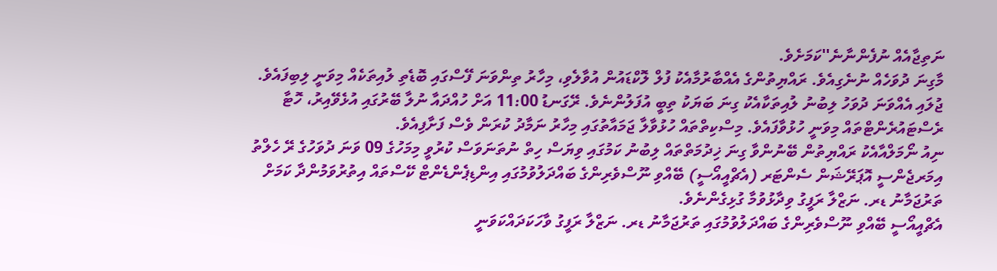ނަތިޖާއެއް ނުފެންނާނެ''ކަމަށެވެ.
މާގިނަ ދުވަހެއް ނުނެގިއެވެ. ރައްޔިތުންގެ އެއްބާރުމާއެކު ފުލް ލޮކްޑައުން އުވާލެވި، މިހާރު ތިންވަނަ ފޭސްގައި ބޮޑެތި ލުއިތަކެއް މިވަނީ ލިބިފައެވެ. ޖުލައި އެއްވަނަ ދުވަހު ލިބުނު ލުއިތަކާއެކު ގިނަ ބަޔަކު ތިބީ އުފަލުންނެވެ. ރޭގަނޑު 11:00 އަށް ހުއްދައާ ނުލާ ބޭރުގައި އުޅެވޭއިރު، ހޮޓާ ރެސްޓައުރެންޓްތައް މިވަނީ ހުޅުވާފައެވެ. މިސްކިތްތައް ހުޅުވާލާ ޖަމައާތުގައި މިހާރު ނަމާދު ކުރަން ވެސް ފަށާފިއެވެ.
ނިއު ނޯމަލްއާއެކު ރައްޔިތުން ބޭނުންވާ ގިނަ ޚިދުމަތްތައް ލިބުނު ކަމުގައި ވިޔަސް ހިތް ނުތަނަވަސް ކުރުވީ މިމަހުގެ 09 ވަނަ ދުވަހުގެ ރޭ ހެލްތު އިމަރޖެންސީ އޮޕަރޭޝަން ސެންޓަރ (އެޗްއީއޯސީ) ބޭއްވި ނޫސްވެރިންގެ ބައްދަލުވުމުގައި އިންޑިޕެންޑެންޓް ކޭސްތައް އިތުރުވަމުންދާ ކަމަށް ތަރުޖަމާނު ޑރ. ނަޒްލާ ރަފީގު ވިދާޅުވުމާ ގުޅިގެންނެވެ.
އެޗްއީއޯސީ ބޭއްވި ނޫސްވެރިންގެ ބައްދަލުވުމުގައި ތަރުޖަމާނު ޑރ. ނަޒްލާ ރަފީގު ވާހަކަދައްކަވަނީ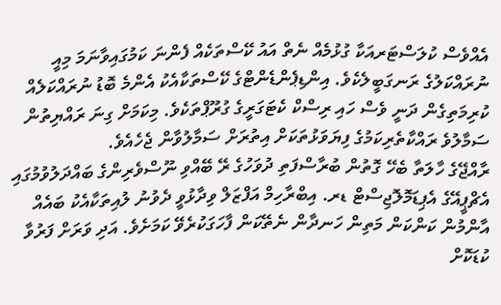އެއްވެސް ކުލަސްޓަރއަކާ ގުޅުމެއް ނެތް އައު ކޭސްތަކެއް ފެންނަ ކަމުގައިވާނަމަ މިއީ ނުރައްކަލުގެ ރަނގަބީލެކެވެ. އިންޑިޕެންޑެންޓްގެ ކޭސްތަކާއެކު އެންމެ ބޮޑު ނުރައްކަލެއް ކުރިމަތިގެން ދަނީ ވެސް ހައި ރިސްކް ކެޓަގަރީގެ ގުރޫޕްތަކެވެ. މިކަމަށް ގިނަ ރައްޔިތުން ސަމާލުވެ ރައްކާތެރިކަމުގެ ފިޔަވަޅުތަކަށް އިތުރަށް ސަމާލުވާން ޖެހެއެވެ.
ރާއްޖޭގެ ހާލަތާ ބެހޭ ގޮތުން ބުރާސްފަތި ދުވަހުގެ ރޭ ބޭއްވި ނޫސްވެރިންގެ ބައްދަލުވުމުގައި އެޗްޕީއޭގެ އެޕިޑަމޮލޮޖިސްޓް ޑރ. އިބްރާހިމް އަފްޒަލް ވިދާޅުވީ ދެވުނު ލުއިތަކާއެކު ބައެއް އާންމުން ކަންކަން މަތިން ހަނދާން ނެތޭކަން ފާހަގަކުރެވޭ ކަމަށެވެ. އަދި ވަރަށް ފަރުވާ ކުޑަކޮށް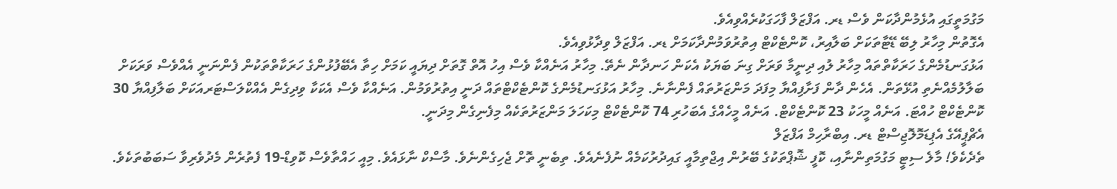މަގުމަތީގައި އުޅެމުންދާކަން ވެސް ޑރ. އަފްޒަލް ފާހަގަކުރެއްވިއެވެ.
އެގޮތުން މިހާރު ލިބޭ ޑޭޓާތަކަށް ބަލާއިރު، ކޮންޓެކްޓް އިތުރުވަމުންދާކަމަށް ޑރ. އަފްޒަލް ވިދާޅުވިއެވެ.
އަޅުގަނޑުމެންގެ ހަރަކާތްތައް މިހާރު ލުއި ދިނީމާ ވަރަށް ގިނަ ބަޔަކު އެކަން ހަނދާން ނެތޭ. މިހާރު އަނެއްކާ ވެސް އިހު އޮތް ގޮތަށް ދިޔައީ ކަމަށް ހިތާ އެބޭފުޅުންގެ ހަރަކާތްތަކުން ފެންނަނީ އެއްވެސް ވަރަކަށް ބަލާލުމެއްނެތި އުޅޭތަން. އެހެން ދާން ފަށާފިއްޔާ މިފަދަ މަންޒަރުތައް ފެންނާނެ. މިހާރު އަޅުގަނޑުމެންގެ ކޮންޓެކްޓްތައް ދަނީ އިތުރުވަމުން. އަނެއްކާ ވެސް އެކަކާ ވިދިގެން އެއްކްލަސްޓަރއަކަށް ބަލާފިއްޔާ 30 ކޮންޓެކްޓް ހުއްޓަ. އަނެއް މީހަކު 23 ކޮންޓެކްޓް. އަނެއް މީހެއްގެ އެބަހުރި 74 ކޮންޓެކްޓް މިކަހަލަ މަންޒަރުތަކެއް މިފެނިގެން މިދަނީ.
އެޗްޕީއޭގެ އެޕިޑަމޮލޮޖިސްޓް ޑރ. އިބްރާހިމް އަފްޒަލް
ތެދެކެވެ! މާލެ ސިޓީ މަގުމަތިންނާއި، ކޮފީ ޝޮޕްތަކުގެ ބޭރުން އިޖްތިމާއީ ގައިދުރުކަމެއް ނުފެނެއެވެ. ތިބެނީ ތޮށް ޖެހިގެންނެވެ. މާސްކް ނާޅައެވެ. މިއީ ހައްތާވެސް ކޮވިޑް-19 ފެތުރެން މެދުވެރިވާ ސަބަބުތަކެވެ.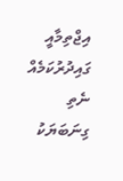އިޖްތިމާއީ ގައިދުރުކަމެއް ނެތި ގިނަބަޔަކު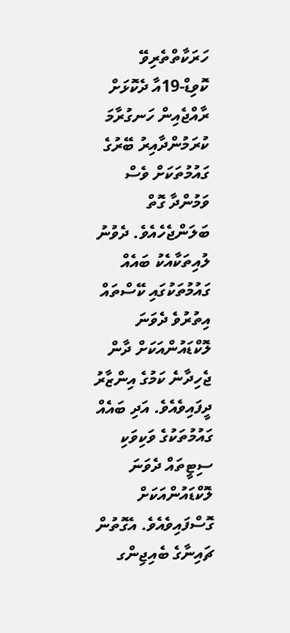ހަރަކާތްތެރިވޭ
ކޮވިޑް-19އާ ދެކޮޅަށް ރާއްޖެއިން ހަނގުރާމަ ކުރަމުންދާއިރު ބޭރުގެ ގައުމުތަކަށް ވެސް ވަމުންދާ ގޮތް ބަލަންޖެހެއެވެ. ދެވުނު ލުއިތަކާއެކު ބައެއް ގައުމުތަކުގައި ކޭސްތައް އިތުރުވެ ދެވަނަ ލޮކްޑައުންއަކަށް ދާން ޖެހިދާނެ ކަމުގެ އިންޒާރު ދީފައިވެއެވެ. އަދި ބައެއް ގައުމުތަކުގެ ވަކިވަކި ސިޓީތައް ދެވަނަ ލޮކްޑައުންއަކަށް ގޮސްފައިވެއެވެ. އެގޮތުން ޗައިނާގެ ބެއިޖިންގ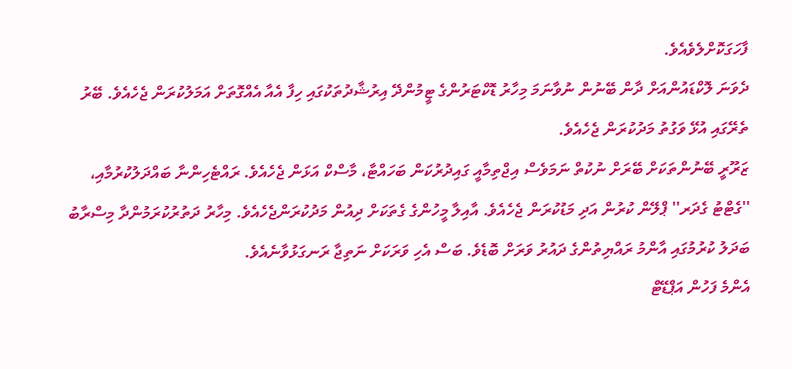ފާހަގަކޮށްލެވެއެވެ.
ދެވަނަ ލޮކްޑައުންއަށް ދާން ބޭނުން ނުވާނަމަ މިހާރު ޑޮކްޓަރުންގެ ޓީމުންދޭ އިރުޝާދުތަކުގައި ހިފާ އެއާ އެއްގޮތަށް އަމަލުކުރަން ޖެހެއެވެ. ބޭރު ތެރޭގައި އުޅޭ ވަގުތު މަދުކުރަން ޖެހެއެވެ.
ޒަރޫރީ ބޭނުންތަކަށް ބޭރަށް ނުކުތް ނަމަވެސް އިޖްތިމާއީ ގައިދުރުކަން ބަހައްޓާ، މާސްކް އަޅަން ޖެހެއެވެ. ރައްޓެހިންނާ ބައްދަލުކުރުމާއި، ''ގެޓްޓު ގެދަރ'' ޕްލޭން ކުރުން އަދި މަޑުކުރަން ޖެހެއެވެ. އާއިލާ މީހުންގެ ގެތަކަށް ދިއުން މަދުކުރަންޖެހެއެވެ. މިހާރު ދަތުރުކުރަމުންދާ މިސްރާބު ބަދަލު ކުރުމުގައި އާންމު ރައްޔިތުންގެ ދައުރު ވަރަށް ބޮޑެވެ. ބަސް އެހި ވަރަކަށް ނަތިޖާ ރަނގަޅުވާނެއެވެ.
އެންމެ ފަހުން އަޕްޑޭޓް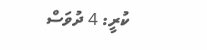ކުރީ: 4 ދުވަސް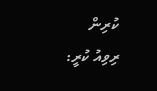ކުރިން
ރިވިއު ކުރީ: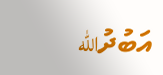އަބުދުالله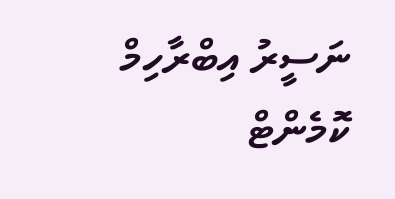ނަސީރު އިބްރާހިމް
ކޮމެންޓް